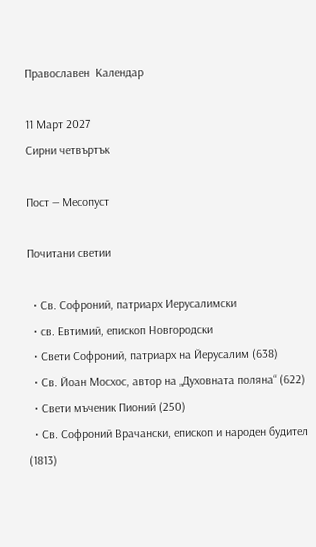Православен  Календар

11 Март 2027
Сирни четвъртък

Пост — Месопуст

Почитани светии

  • Св. Софроний, патриарх Иерусалимски
  • св. Евтимий, епископ Новгородски
  • Свети Софроний, патриарх на Йерусалим (638)
  • Св. Йоан Мосхос, автор на „Духовната поляна“ (622)
  • Свети мъченик Пионий (250)
  • Св. Софроний Врачански, епископ и народен будител (1813)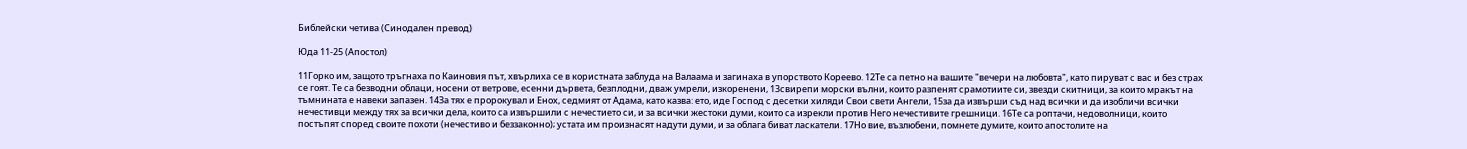Библейски четива (Синодален превод)

Юда 11-25 (Апостол)

11Горко им, защото тръгнаха по Каиновия път, хвърлиха се в користната заблуда на Валаама и загинаха в упорството Кореево. 12Те са петно на вашите "вечери на любовта", като пируват с вас и без страх се гоят. Те са безводни облаци, носени от ветрове, есенни дървета, безплодни, дваж умрели, изкоренени, 13свирепи морски вълни, които разпенят срамотиите си, звезди скитници, за които мракът на тъмнината е навеки запазен. 14За тях е пророкувал и Енох, седмият от Адама, като казва: ето, иде Господ с десетки хиляди Свои свети Ангели, 15за да извърши съд над всички и да изобличи всички нечестивци между тях за всички дела, които са извършили с нечестието си, и за всички жестоки думи, които са изрекли против Него нечестивите грешници. 16Те са роптачи, недоволници, които постъпят според своите похоти (нечестиво и беззаконно); устата им произнасят надути думи, и за облага биват ласкатели. 17Но вие, възлюбени, помнете думите, които апостолите на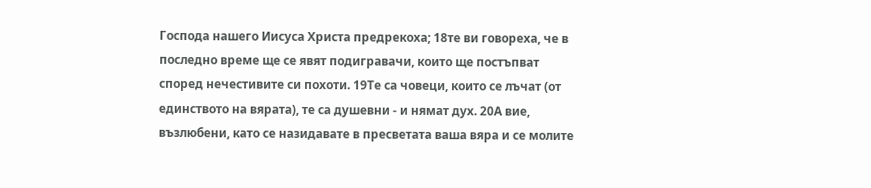Господа нашего Иисуса Христа предрекоха; 18те ви говореха, че в последно време ще се явят подигравачи, които ще постъпват според нечестивите си похоти. 19Те са човеци, които се лъчат (от единството на вярата), те са душевни - и нямат дух. 20А вие, възлюбени, като се назидавате в пресветата ваша вяра и се молите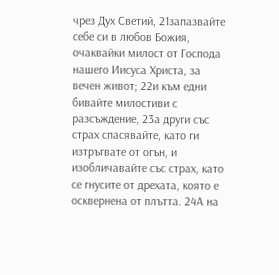чрез Дух Светий, 21запазвайте себе си в любов Божия, очаквайки милост от Господа нашего Иисуса Христа, за вечен живот; 22и към едни бивайте милостиви с разсъждение, 23а други със страх спасявайте, като ги изтръгвате от огън, и изобличавайте със страх, като се гнусите от дрехата, която е осквернена от плътта. 24А на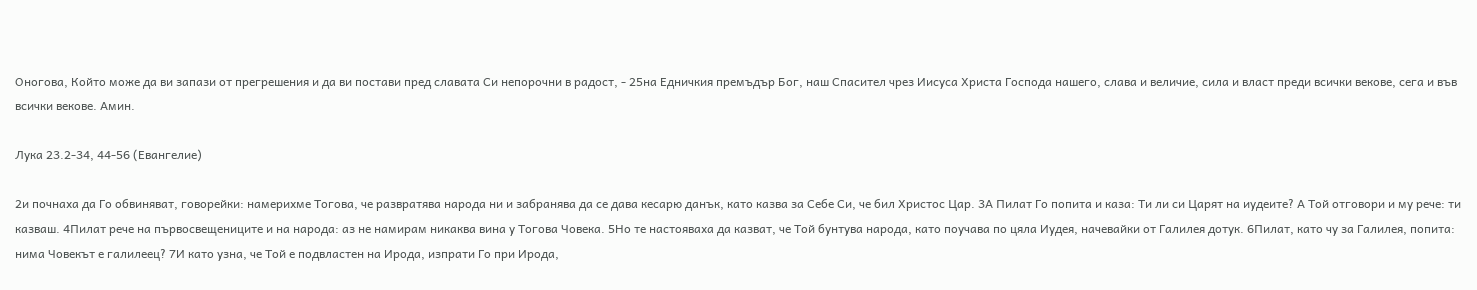Оногова, Който може да ви запази от прегрешения и да ви постави пред славата Си непорочни в радост, - 25на Едничкия премъдър Бог, наш Спасител чрез Иисуса Христа Господа нашего, слава и величие, сила и власт преди всички векове, сега и във всички векове. Амин.

Лука 23.2-34, 44-56 (Евангелие)

2и почнаха да Го обвиняват, говорейки: намерихме Тогова, че развратява народа ни и забранява да се дава кесарю данък, като казва за Себе Си, че бил Христос Цар. 3А Пилат Го попита и каза: Ти ли си Царят на иудеите? А Той отговори и му рече: ти казваш. 4Пилат рече на първосвещениците и на народа: аз не намирам никаква вина у Тогова Човека. 5Но те настояваха да казват, че Той бунтува народа, като поучава по цяла Иудея, начевайки от Галилея дотук. 6Пилат, като чу за Галилея, попита: нима Човекът е галилеец? 7И като узна, че Той е подвластен на Ирода, изпрати Го при Ирода,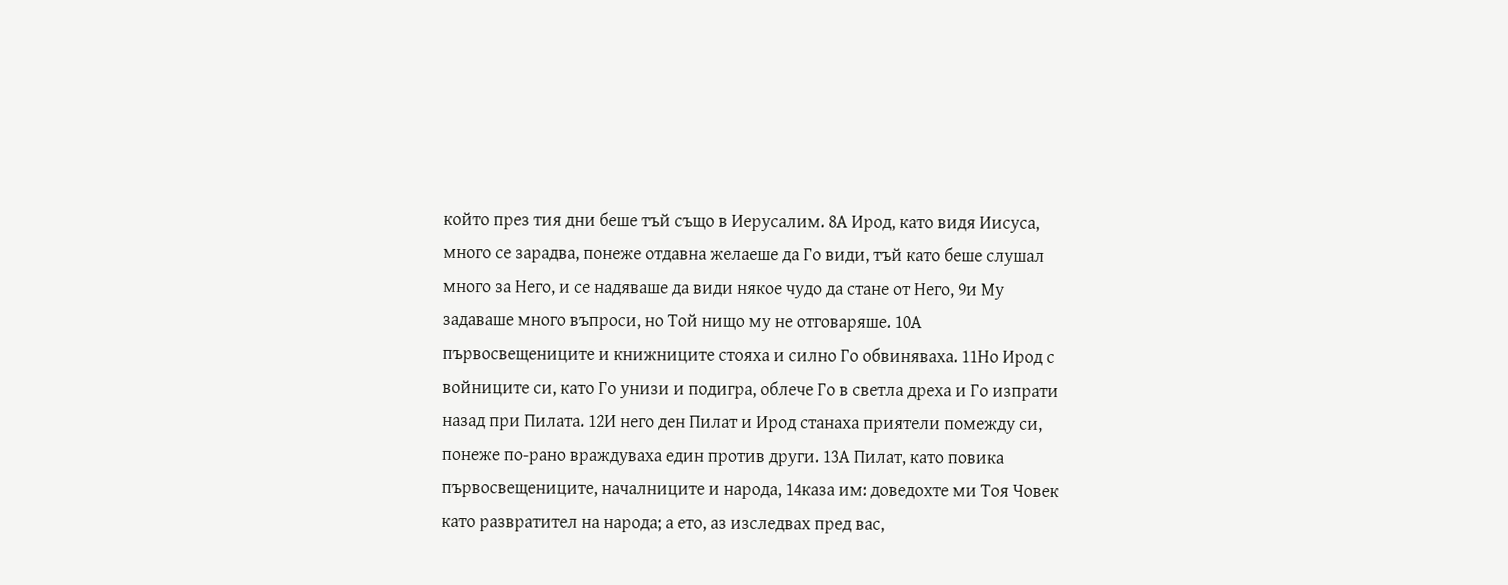който през тия дни беше тъй също в Иерусалим. 8А Ирод, като видя Иисуса, много се зарадва, понеже отдавна желаеше да Го види, тъй като беше слушал много за Него, и се надяваше да види някое чудо да стане от Него, 9и Му задаваше много въпроси, но Той нищо му не отговаряше. 10А първосвещениците и книжниците стояха и силно Го обвиняваха. 11Но Ирод с войниците си, като Го унизи и подигра, облече Го в светла дреха и Го изпрати назад при Пилата. 12И него ден Пилат и Ирод станаха приятели помежду си, понеже по-рано враждуваха един против други. 13А Пилат, като повика първосвещениците, началниците и народа, 14каза им: доведохте ми Тоя Човек като развратител на народа; а ето, аз изследвах пред вас,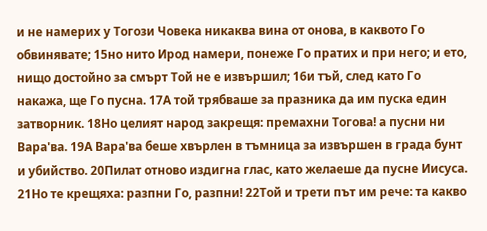и не намерих у Тогози Човека никаква вина от онова, в каквото Го обвинявате; 15но нито Ирод намери, понеже Го пратих и при него; и ето, нищо достойно за смърт Той не е извършил; 16и тъй, след като Го накажа, ще Го пусна. 17А той трябваше за празника да им пуска един затворник. 18Но целият народ закрещя: премахни Тогова! а пусни ни Вара'ва. 19А Вара'ва беше хвърлен в тъмница за извършен в града бунт и убийство. 20Пилат отново издигна глас, като желаеше да пусне Иисуса. 21Но те крещяха: разпни Го, разпни! 22Той и трети път им рече: та какво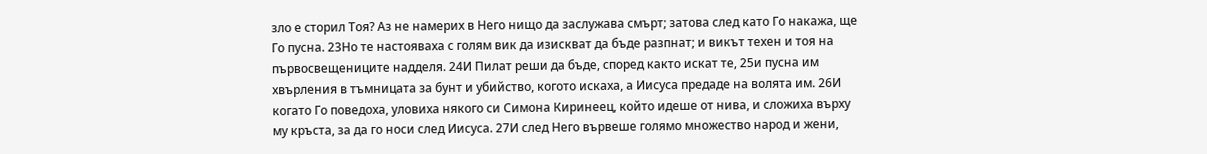зло е сторил Тоя? Аз не намерих в Него нищо да заслужава смърт; затова след като Го накажа, ще Го пусна. 23Но те настояваха с голям вик да изискват да бъде разпнат; и викът техен и тоя на първосвещениците надделя. 24И Пилат реши да бъде, според както искат те, 25и пусна им хвърления в тъмницата за бунт и убийство, когото искаха, а Иисуса предаде на волята им. 26И когато Го поведоха, уловиха някого си Симона Киринеец, който идеше от нива, и сложиха върху му кръста, за да го носи след Иисуса. 27И след Него вървеше голямо множество народ и жени,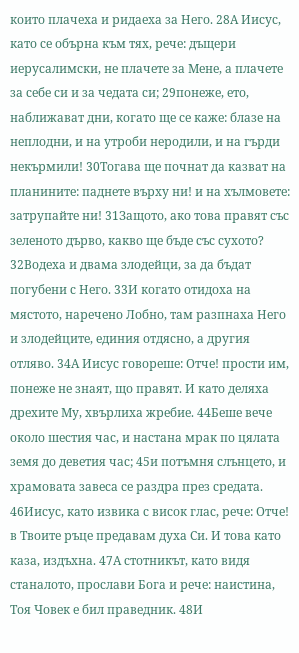които плачеха и ридаеха за Него. 28А Иисус, като се обърна към тях, рече: дъщери иерусалимски, не плачете за Мене, а плачете за себе си и за чедата си; 29понеже, ето, наближават дни, когато ще се каже: блазе на неплодни, и на утроби неродили, и на гърди некърмили! 30Тогава ще почнат да казват на планините: паднете върху ни! и на хълмовете: затрупайте ни! 31Защото, ако това правят със зеленото дърво, какво ще бъде със сухото? 32Водеха и двама злодейци, за да бъдат погубени с Него. 33И когато отидоха на мястото, наречено Лобно, там разпнаха Него и злодейците, единия отдясно, а другия отляво. 34А Иисус говореше: Отче! прости им, понеже не знаят, що правят. И като деляха дрехите Му, хвърлиха жребие. 44Беше вече около шестия час, и настана мрак по цялата земя до деветия час; 45и потъмня слънцето, и храмовата завеса се раздра през средата. 46Иисус, като извика с висок глас, рече: Отче! в Твоите ръце предавам духа Си. И това като каза, издъхна. 47А стотникът, като видя станалото, прослави Бога и рече: наистина, Тоя Човек е бил праведник. 48И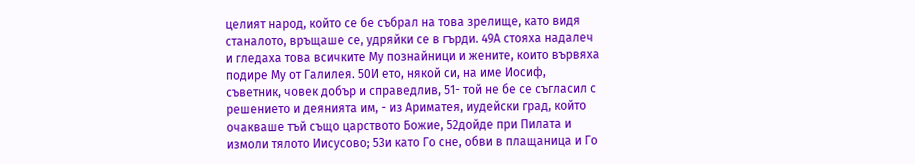целият народ, който се бе събрал на това зрелище, като видя станалото, връщаше се, удряйки се в гърди. 49А стояха надалеч и гледаха това всичките Му познайници и жените, които вървяха подире Му от Галилея. 50И ето, някой си, на име Иосиф, съветник, човек добър и справедлив, 51- той не бе се съгласил с решението и деянията им, - из Ариматея, иудейски град, който очакваше тъй също царството Божие, 52дойде при Пилата и измоли тялото Иисусово; 53и като Го сне, обви в плащаница и Го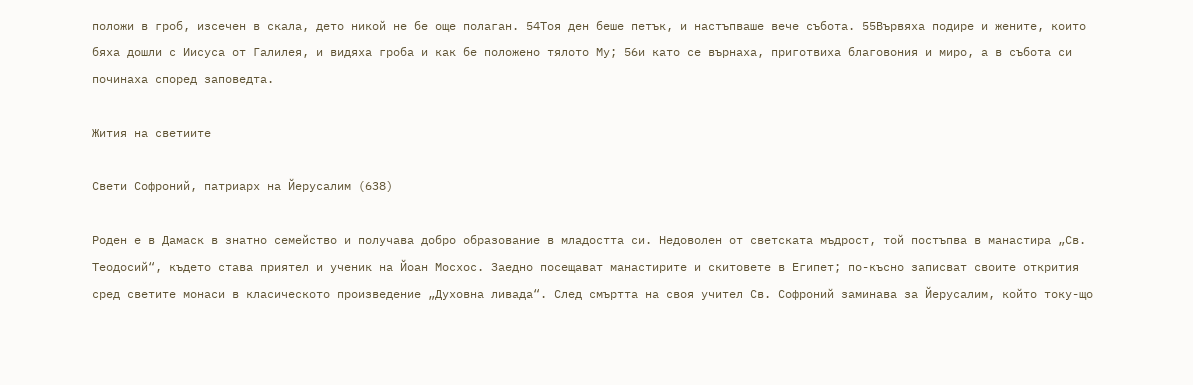положи в гроб, изсечен в скала, дето никой не бе още полаган. 54Тоя ден беше петък, и настъпваше вече събота. 55Вървяха подире и жените, които бяха дошли с Иисуса от Галилея, и видяха гроба и как бе положено тялото Му; 56и като се върнаха, приготвиха благовония и миро, а в събота си починаха според заповедта.

Жития на светиите

Свети Софроний, патриарх на Йерусалим (638)

Роден е в Дамаск в знатно семейство и получава добро образование в младостта си. Недоволен от светската мъдрост, той постъпва в манастира „Св. Теодосий“, където става приятел и ученик на Йоан Мосхос. Заедно посещават манастирите и скитовете в Египет; по-късно записват своите открития сред светите монаси в класическото произведение „Духовна ливада“. След смъртта на своя учител Св. Софроний заминава за Йерусалим, който току-що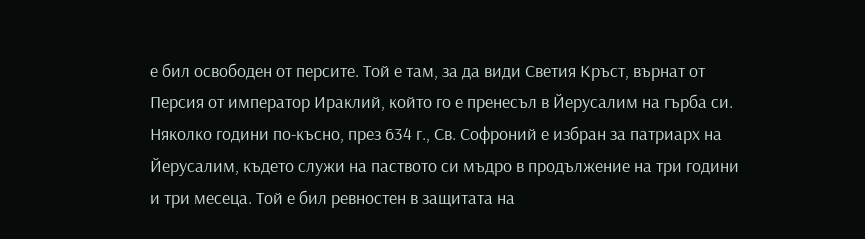е бил освободен от персите. Той е там, за да види Светия Кръст, върнат от Персия от император Ираклий, който го е пренесъл в Йерусалим на гърба си. Няколко години по-късно, през 634 г., Св. Софроний е избран за патриарх на Йерусалим, където служи на паството си мъдро в продължение на три години и три месеца. Той е бил ревностен в защитата на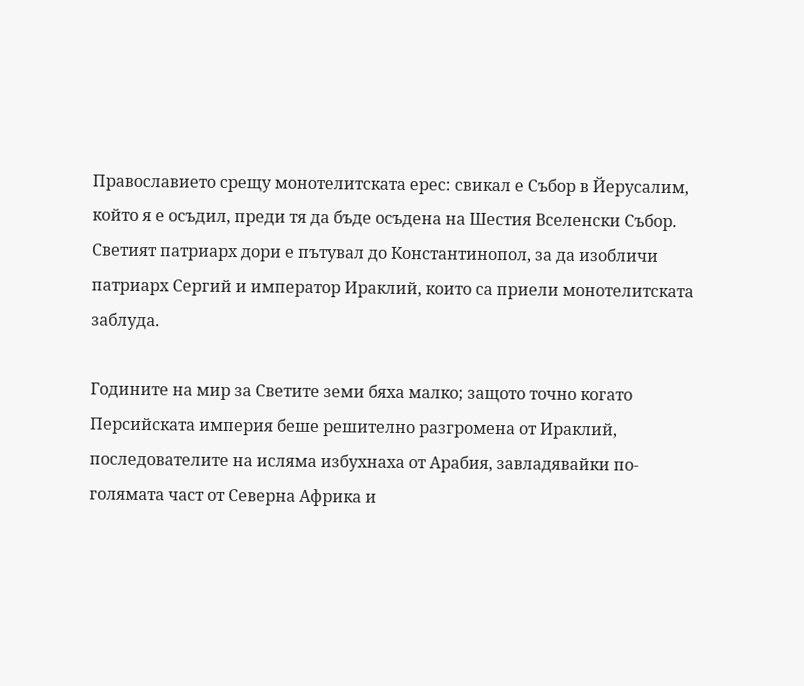Православието срещу монотелитската ерес: свикал е Събор в Йерусалим, който я е осъдил, преди тя да бъде осъдена на Шестия Вселенски Събор. Светият патриарх дори е пътувал до Константинопол, за да изобличи патриарх Сергий и император Ираклий, които са приели монотелитската заблуда.

Годините на мир за Светите земи бяха малко; защото точно когато Персийската империя беше решително разгромена от Ираклий, последователите на исляма избухнаха от Арабия, завладявайки по-голямата част от Северна Африка и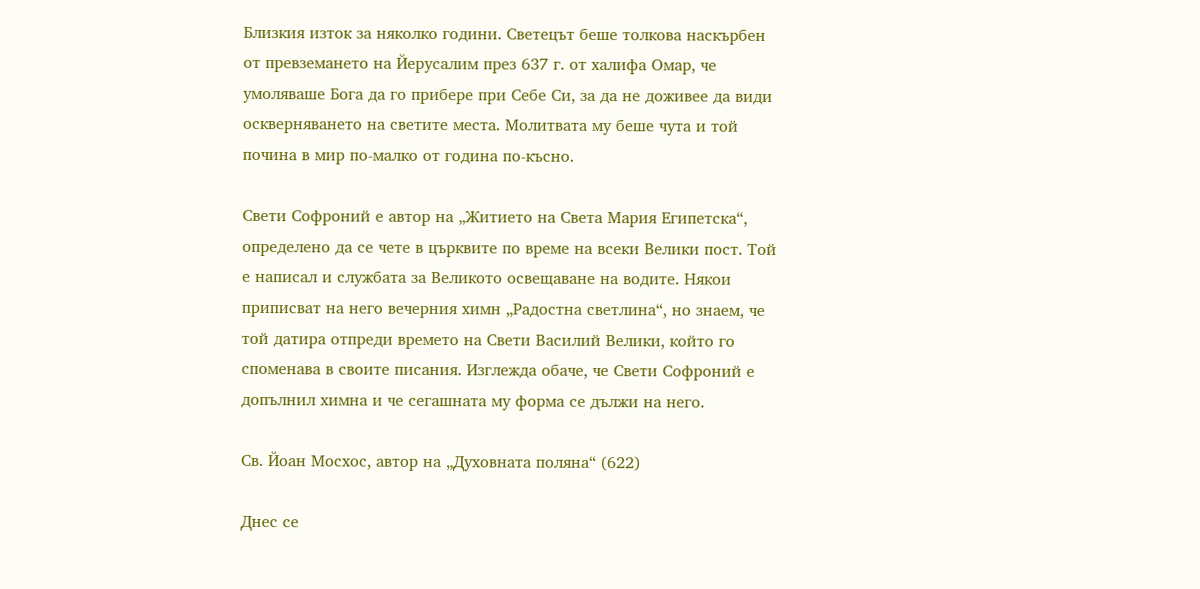Близкия изток за няколко години. Светецът беше толкова наскърбен от превземането на Йерусалим през 637 г. от халифа Омар, че умоляваше Бога да го прибере при Себе Си, за да не доживее да види оскверняването на светите места. Молитвата му беше чута и той почина в мир по-малко от година по-късно.

Свети Софроний е автор на „Житието на Света Мария Египетска“, определено да се чете в църквите по време на всеки Велики пост. Той е написал и службата за Великото освещаване на водите. Някои приписват на него вечерния химн „Радостна светлина“, но знаем, че той датира отпреди времето на Свети Василий Велики, който го споменава в своите писания. Изглежда обаче, че Свети Софроний е допълнил химна и че сегашната му форма се дължи на него.

Св. Йоан Мосхос, автор на „Духовната поляна“ (622)

Днес се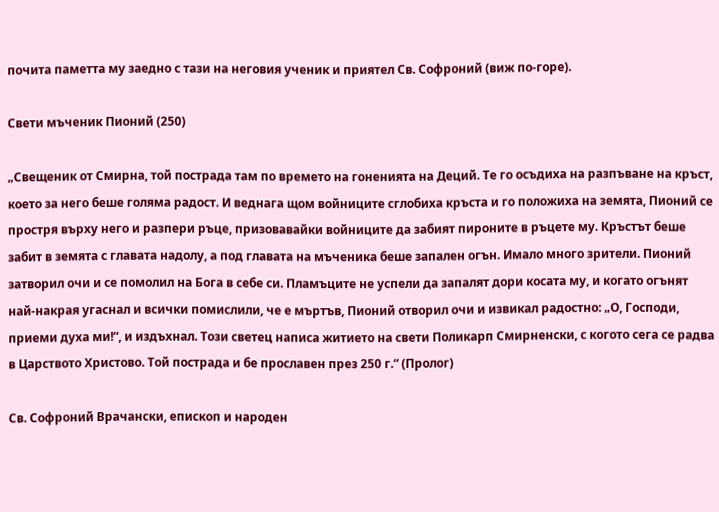почита паметта му заедно с тази на неговия ученик и приятел Св. Софроний (виж по-горе).

Свети мъченик Пионий (250)

„Свещеник от Смирна, той пострада там по времето на гоненията на Деций. Те го осъдиха на разпъване на кръст, което за него беше голяма радост. И веднага щом войниците сглобиха кръста и го положиха на земята, Пионий се простря върху него и разпери ръце, призовавайки войниците да забият пироните в ръцете му. Кръстът беше забит в земята с главата надолу, а под главата на мъченика беше запален огън. Имало много зрители. Пионий затворил очи и се помолил на Бога в себе си. Пламъците не успели да запалят дори косата му, и когато огънят най-накрая угаснал и всички помислили, че е мъртъв, Пионий отворил очи и извикал радостно: „О, Господи, приеми духа ми!“, и издъхнал. Този светец написа житието на свети Поликарп Смирненски, с когото сега се радва в Царството Христово. Той пострада и бе прославен през 250 г.“ (Пролог)

Св. Софроний Врачански, епископ и народен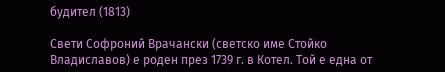будител (1813)

Свети Софроний Врачански (светско име Стойко Владиславов) е роден през 1739 г. в Котел. Той е една от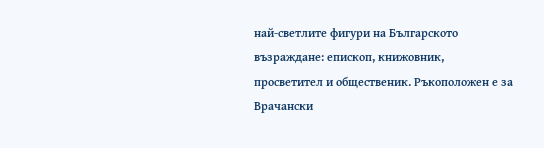най-светлите фигури на Българското възраждане: епископ, книжовник, просветител и общественик. Ръкоположен е за Врачански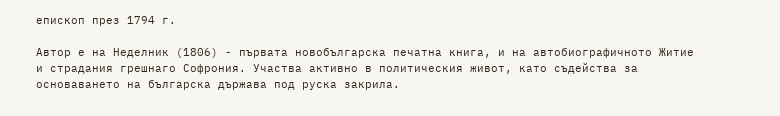епископ през 1794 г.

Автор е на Неделник (1806) - първата новобългарска печатна книга, и на автобиографичното Житие и страдания грешнаго Софрония. Участва активно в политическия живот, като съдейства за основаването на българска държава под руска закрила.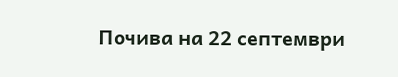Почива на 22 септември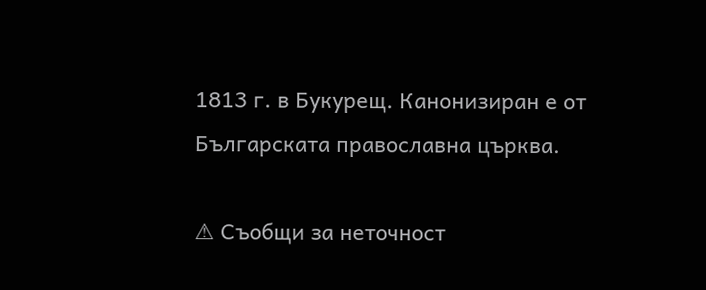1813 г. в Букурещ. Канонизиран е от Българската православна църква.

⚠ Съобщи за неточност